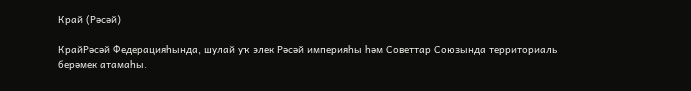Край (Рәсәй)

КрайРәсәй Федерацияһында, шулай уҡ элек Рәсәй империяһы һәм Советтар Союзында территориаль берәмек атамаһы.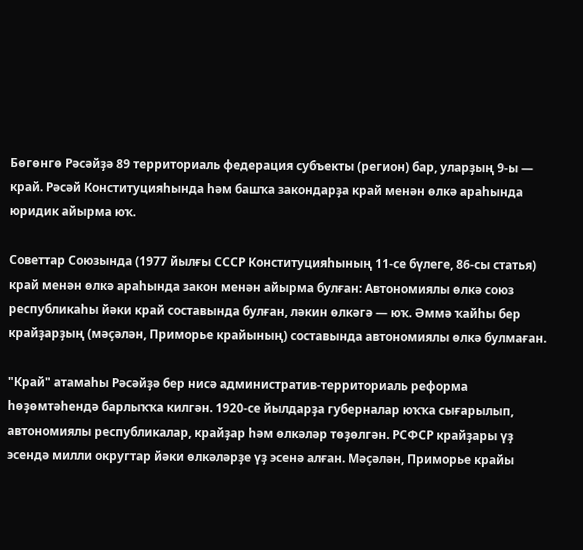Бөгөнгө Рәсәйҙә 89 территориаль федерация субъекты (регион) бар, уларҙың 9-ы — край. Рәсәй Конституцияһында һәм башҡа закондарҙа край менән өлкә араһында юридик айырма юҡ.

Советтар Союзында (1977 йылғы СССР Конституцияһының 11-се бүлеге, 86-сы статья) край менән өлкә араһында закон менән айырма булған: Автономиялы өлкә союз республикаһы йәки край составында булған, ләкин өлкәгә — юҡ. Әммә ҡайһы бер крайҙарҙың (мәҫәлән, Приморье крайының) составында автономиялы өлкә булмаған.

"Край" атамаһы Рәсәйҙә бер нисә административ-территориаль реформа һөҙөмтәһендә барлыҡҡа килгән. 1920-се йылдарҙа губерналар юҡҡа сығарылып, автономиялы республикалар, крайҙар һәм өлкәләр төҙөлгән. РСФСР крайҙары үҙ эсендә милли округтар йәки өлкәләрҙе үҙ эсенә алған. Мәҫәлән, Приморье крайы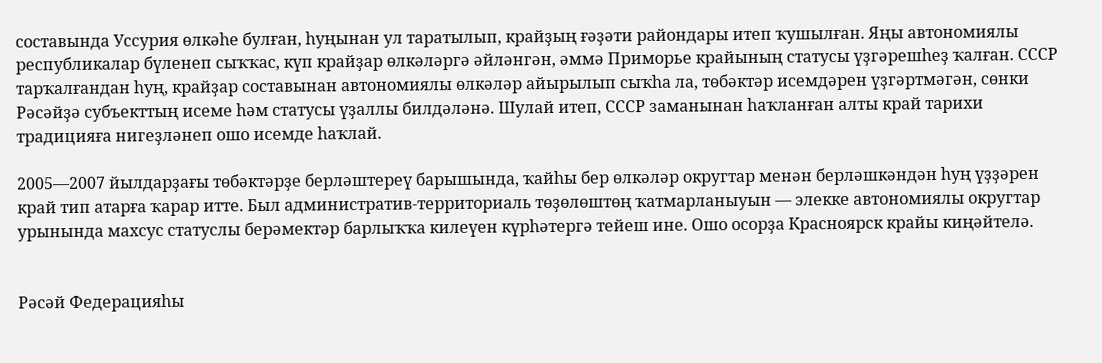составында Уссурия өлкәһе булған, һуңынан ул таратылып, крайҙың ғәҙәти райондары итеп ҡушылған. Яңы автономиялы республикалар бүленеп сыҡҡас, күп крайҙар өлкәләргә әйләнгән, әммә Приморье крайының статусы үҙгәрешһеҙ ҡалған. СССР тарҡалғандан һуң, крайҙар составынан автономиялы өлкәләр айырылып сыҡһа ла, төбәктәр исемдәрен үҙгәртмәгән, сөнки Рәсәйҙә субъекттың исеме һәм статусы үҙаллы билдәләнә. Шулай итеп, СССР заманынан һаҡланған алты край тарихи традицияға нигеҙләнеп ошо исемде һаҡлай.

2005—2007 йылдарҙағы төбәктәрҙе берләштереү барышында, ҡайһы бер өлкәләр округтар менән берләшкәндән һуң үҙҙәрен край тип атарға ҡарар итте. Был административ-территориаль төҙөлөштөң ҡатмарланыуын — элекке автономиялы округтар урынында махсус статуслы берәмектәр барлыҡҡа килеүен күрһәтергә тейеш ине. Ошо осорҙа Красноярск крайы киңәйтелә.


Рәсәй Федерацияһы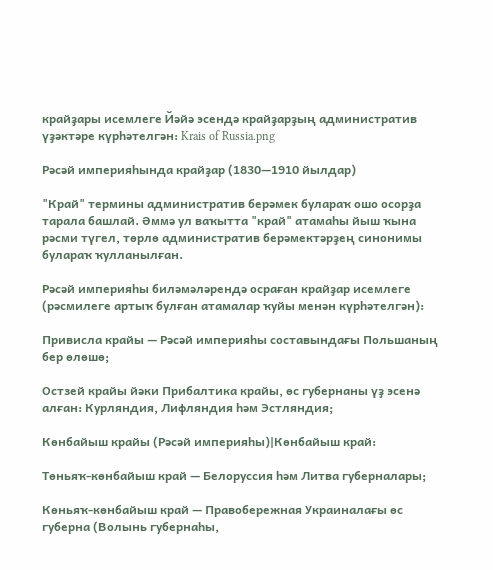крайҙары исемлеге Йәйә эсендә крайҙарҙың административ үҙәктәре күрһәтелгән: Krais of Russia.png

Рәсәй империяһында крайҙар (1830—1910 йылдар)

"Край" термины административ берәмек булараҡ ошо осорҙа тарала башлай. Әммә ул ваҡытта "край" атамаһы йыш ҡына рәсми түгел, төрлө административ берәмектәрҙең синонимы булараҡ ҡулланылған.

Рәсәй империяһы биләмәләрендә осраған крайҙар исемлеге (рәсмилеге артыҡ булған атамалар ҡуйы менән күрһәтелгән):

Привисла крайы — Рәсәй империяһы составындағы Польшаның бер өлөшө;

Остзей крайы йәки Прибалтика крайы, өс губернаны үҙ эсенә алған: Курляндия, Лифляндия һәм Эстляндия;

Көнбайыш крайы (Рәсәй империяһы)|Көнбайыш край:

Төньяҡ-көнбайыш край — Белоруссия һәм Литва губерналары;

Көньяҡ-көнбайыш край — Правобережная Украиналағы өс губерна (Волынь губернаһы,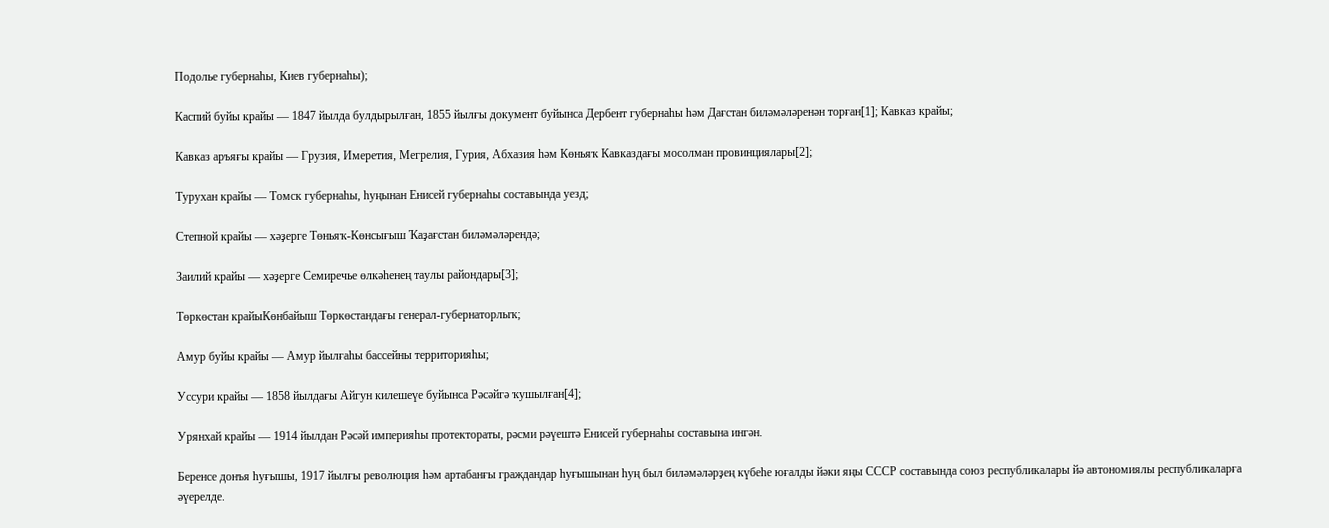Подолье губернаһы, Киев губернаһы);

Каспий буйы крайы — 1847 йылда булдырылған, 1855 йылғы документ буйынса Дербент губернаһы һәм Дағстан биләмәләренән торған[1]; Кавказ крайы;

Кавказ аръяғы крайы — Грузия, Имеретия, Мегрелия, Гурия, Абхазия һәм Көньяҡ Кавказдағы мосолман провинциялары[2];

Турухан крайы — Томск губернаһы, һуңынан Енисей губернаһы составында уезд;

Степной крайы — хәҙерге Төньяҡ-Көнсығыш Ҡаҙағстан биләмәләрендә;

Заилий крайы — хәҙерге Семиречье өлкәһенең таулы райондары[3];

Төркөстан крайыКөнбайыш Төркөстандағы генерал-губернаторлыҡ;

Амур буйы крайы — Амур йылғаһы бассейны территорияһы;

Уссури крайы — 1858 йылдағы Айгун килешеүе буйынса Рәсәйгә ҡушылған[4];

Урянхай крайы — 1914 йылдан Рәсәй империяһы протектораты, рәсми рәүештә Енисей губернаһы составына ингән.

Беренсе донъя һуғышы, 1917 йылғы революция һәм артабанғы граждандар һуғышынан һуң был биләмәләрҙең күбеһе юғалды йәки яңы СССР составында союз республикалары йә автономиялы республикаларға әүерелде.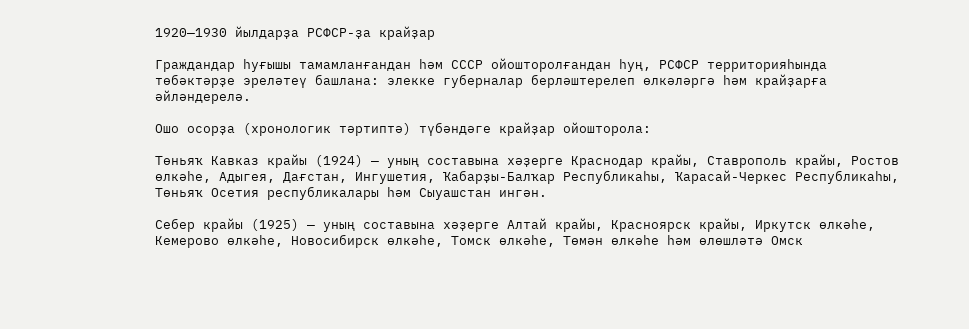1920—1930 йылдарҙа РСФСР-ҙа крайҙар

Граждандар һуғышы тамамланғандан һәм СССР ойошторолғандан һуң, РСФСР территорияһында төбәктәрҙе эреләтеү башлана: элекке губерналар берләштерелеп өлкәләргә һәм крайҙарға әйләндерелә.

Ошо осорҙа (хронологик тәртиптә) түбәндәге крайҙар ойошторола:

Төньяҡ Кавказ крайы (1924) — уның составына хәҙерге Краснодар крайы, Ставрополь крайы, Ростов өлкәһе, Адыгея, Дағстан, Ингушетия, Ҡабарҙы-Балҡар Республикаһы, Ҡарасай-Черкес Республикаһы, Төньяҡ Осетия республикалары һәм Сыуашстан ингән.

Себер крайы (1925) — уның составына хәҙерге Алтай крайы, Красноярск крайы, Иркутск өлкәһе, Кемерово өлкәһе, Новосибирск өлкәһе, Томск өлкәһе, Төмән өлкәһе һәм өлөшләтә Омск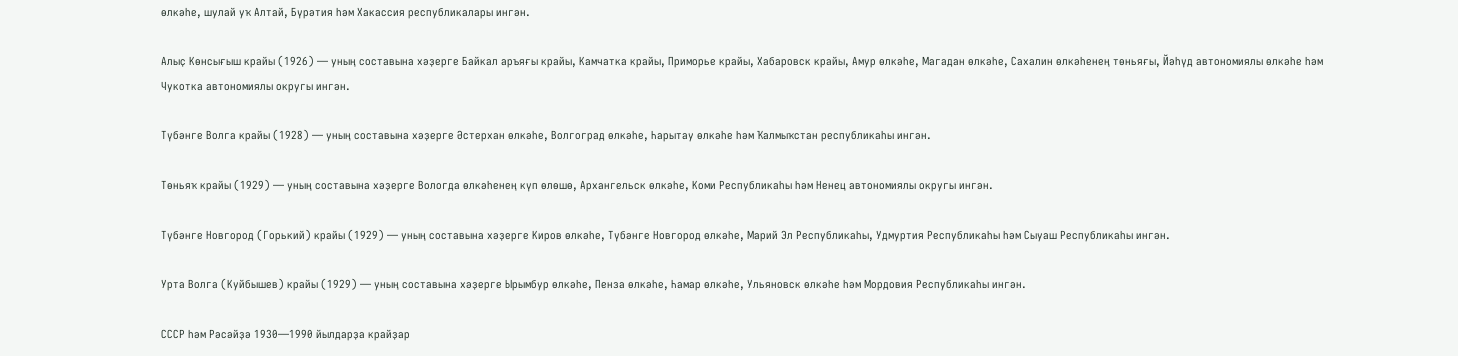өлкәһе, шулай уҡ Алтай, Бүрәтия һәм Хакассия республикалары ингән.

Алыҫ Көнсығыш крайы (1926) — уның составына хәҙерге Байкал аръяғы крайы, Камчатка крайы, Приморье крайы, Хабаровск крайы, Амур өлкәһе, Магадан өлкәһе, Сахалин өлкәһенең төньяғы, Йәһүд автономиялы өлкәһе һәм Чукотка автономиялы округы ингән.

Түбәнге Волга крайы (1928) — уның составына хәҙерге Әстерхан өлкәһе, Волгоград өлкәһе, Һарытау өлкәһе һәм Ҡалмыҡстан республикаһы ингән.

Төньяҡ крайы (1929) — уның составына хәҙерге Вологда өлкәһенең күп өлөшө, Архангельск өлкәһе, Коми Республикаһы һәм Ненец автономиялы округы ингән.

Түбәнге Новгород (Горький) крайы (1929) — уның составына хәҙерге Киров өлкәһе, Түбәнге Новгород өлкәһе, Марий Эл Республикаһы, Удмуртия Республикаһы һәм Сыуаш Республикаһы ингән.

Урта Волга (Куйбышев) крайы (1929) — уның составына хәҙерге Ырымбур өлкәһе, Пенза өлкәһе, Һамар өлкәһе, Ульяновск өлкәһе һәм Мордовия Республикаһы ингән.

СССР һәм Рәсәйҙә 1930—1990 йылдарҙа крайҙар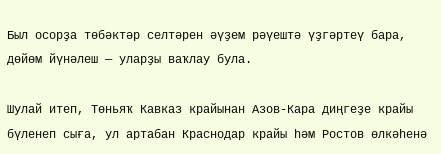Был осорҙа төбәктәр селтәрен әүҙем рәүештә үҙгәртеү бара, дөйөм йүнәлеш — уларҙы ваҡлау була.

Шулай итеп, Төньяҡ Кавказ крайынан Азов-Кара диңгеҙе крайы бүленеп сыға, ул артабан Краснодар крайы һәм Ростов өлкәһенә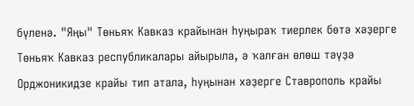бүленә. "Яңы" Төньяҡ Кавказ крайынан һуңыраҡ тиерлек бөтә хәҙерге Төньяҡ Кавказ республикалары айырыла, ә ҡалған өлөш тәүҙә Орджоникидзе крайы тип атала, һуңынан хәҙерге Ставрополь крайы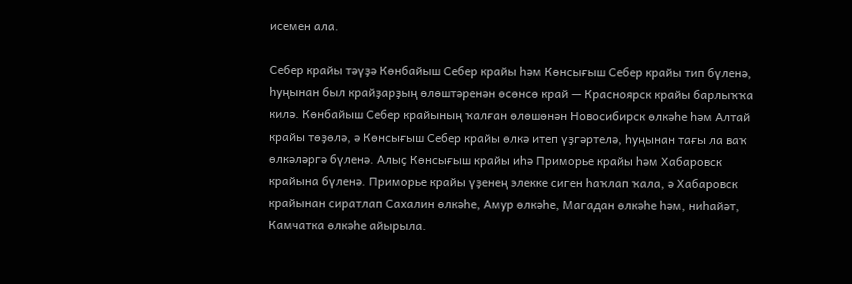исемен ала.

Себер крайы тәүҙә Көнбайыш Себер крайы һәм Көнсығыш Себер крайы тип бүленә, һуңынан был крайҙарҙың өлөштәренән өсөнсө край — Красноярск крайы барлыҡҡа килә. Көнбайыш Себер крайының ҡалған өлөшөнән Новосибирск өлкәһе һәм Алтай крайы төҙөлә, ә Көнсығыш Себер крайы өлкә итеп үҙгәртелә, һуңынан тағы ла ваҡ өлкәләргә бүленә. Алыҫ Көнсығыш крайы иһә Приморье крайы һәм Хабаровск крайына бүленә. Приморье крайы үҙенең элекке сиген һаҡлап ҡала, ә Хабаровск крайынан сиратлап Сахалин өлкәһе, Амур өлкәһе, Магадан өлкәһе һәм, ниһайәт, Камчатка өлкәһе айырыла.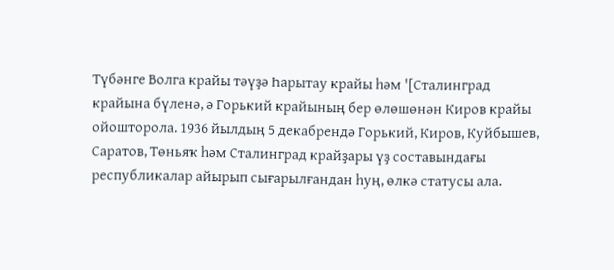Түбәнге Волга крайы тәүҙә Һарытау крайы һәм '[Сталинград крайына бүленә, ә Горький крайының бер өлөшөнән Киров крайы ойошторола. 1936 йылдың 5 декабрендә Горький, Киров, Куйбышев, Саратов, Төньяҡ һәм Сталинград крайҙары үҙ составындағы республикалар айырып сығарылғандан һуң, өлкә статусы ала.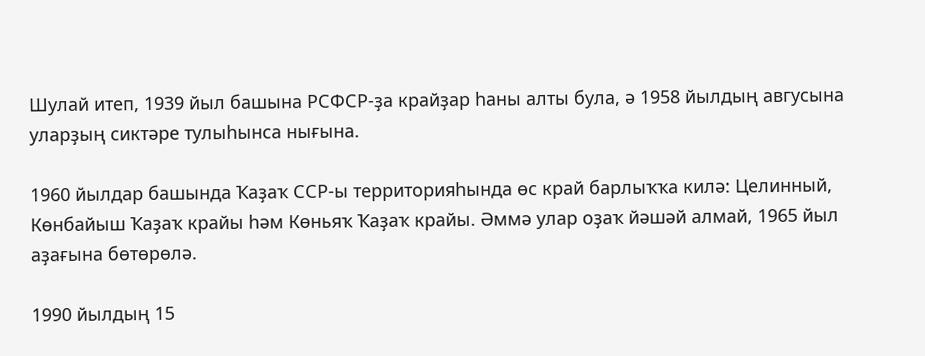Шулай итеп, 1939 йыл башына РСФСР-ҙа крайҙар һаны алты була, ә 1958 йылдың авгусына уларҙың сиктәре тулыһынса нығына.

1960 йылдар башында Ҡаҙаҡ ССР-ы территорияһында өс край барлыҡҡа килә: Целинный, Көнбайыш Ҡаҙаҡ крайы һәм Көньяҡ Ҡаҙаҡ крайы. Әммә улар оҙаҡ йәшәй алмай, 1965 йыл аҙағына бөтөрөлә.

1990 йылдың 15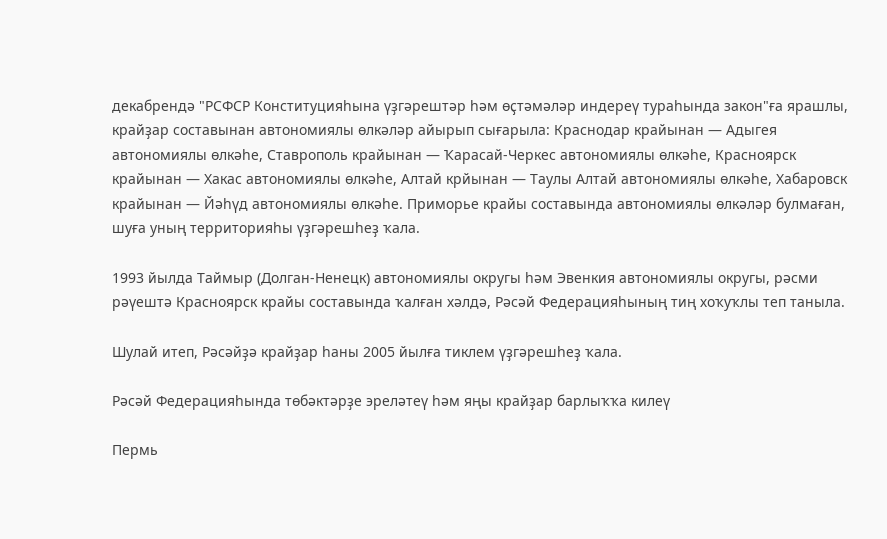декабрендә "РСФСР Конституцияһына үҙгәрештәр һәм өҫтәмәләр индереү тураһында закон"ға ярашлы, крайҙар составынан автономиялы өлкәләр айырып сығарыла: Краснодар крайынан — Адыгея автономиялы өлкәһе, Ставрополь крайынан — Ҡарасай-Черкес автономиялы өлкәһе, Красноярск крайынан — Хакас автономиялы өлкәһе, Алтай крйынан — Таулы Алтай автономиялы өлкәһе, Хабаровск крайынан — Йәһүд автономиялы өлкәһе. Приморье крайы составында автономиялы өлкәләр булмаған, шуға уның территорияһы үҙгәрешһеҙ ҡала.

1993 йылда Таймыр (Долган-Ненецк) автономиялы округы һәм Эвенкия автономиялы округы, рәсми рәүештә Красноярск крайы составында ҡалған хәлдә, Рәсәй Федерацияһының тиң хоҡуҡлы теп таныла.

Шулай итеп, Рәсәйҙә крайҙар һаны 2005 йылға тиклем үҙгәрешһеҙ ҡала.

Рәсәй Федерацияһында төбәктәрҙе эреләтеү һәм яңы крайҙар барлыҡҡа килеү

Пермь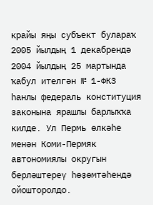крайы яңы субъект булараҡ 2005 йылдың 1 декабрендә 2004 йылдың 25 мартында ҡабул ителгән № 1-ФКЗ һанлы федераль конституция законына ярашлы барлыҡҡа килде. Ул Пермь өлкәһе менән Коми-Пермяк автономиялы округын берләштереү һөҙөмтәһендә ойошторолдо.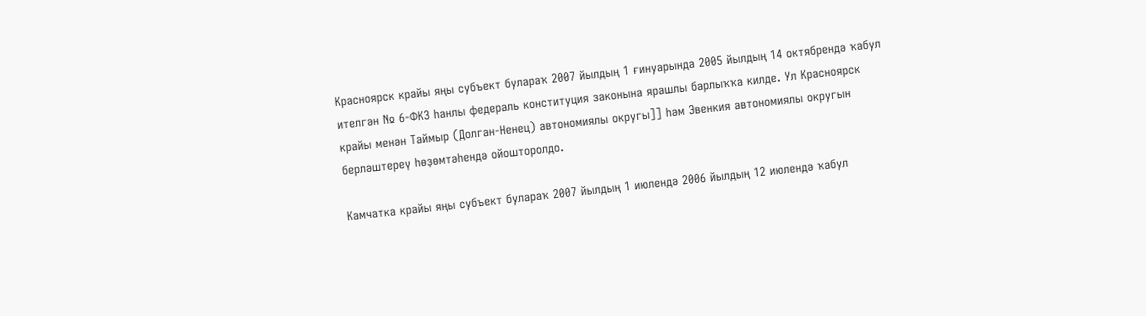Красноярск крайы яңы субъект булараҡ 2007 йылдың 1 ғинуарында 2005 йылдың 14 октябрендә ҡабул ителгән № 6-ФКЗ һанлы федераль конституция законына ярашлы барлыҡҡа килде. Ул Красноярск крайы менән Таймыр (Долган-Ненец) автономиялы округы]] һәм Эвенкия автономиялы округын берләштереү һөҙөмтәһендә ойошторолдо.

Камчатка крайы яңы субъект булараҡ 2007 йылдың 1 июлендә 2006 йылдың 12 июлендә ҡабул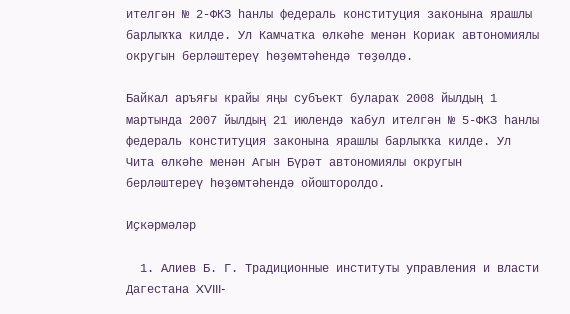ителгән № 2-ФКЗ һанлы федераль конституция законына ярашлы барлыҡҡа килде. Ул Камчатка өлкәһе менән Кориак автономиялы округын берләштереү һөҙөмтәһендә төҙөлдө.

Байкал аръяғы крайы яңы субъект булараҡ 2008 йылдың 1 мартында 2007 йылдың 21 июлендә ҡабул ителгән № 5-ФКЗ һанлы федераль конституция законына ярашлы барлыҡҡа килде. Ул Чита өлкәһе менән Агын Бүрәт автономиялы округын берләштереү һөҙөмтәһендә ойошторолдо.

Иҫкәрмәләр

  1. Алиев Б. Г. Традиционные институты управления и власти Дагестана XVIII-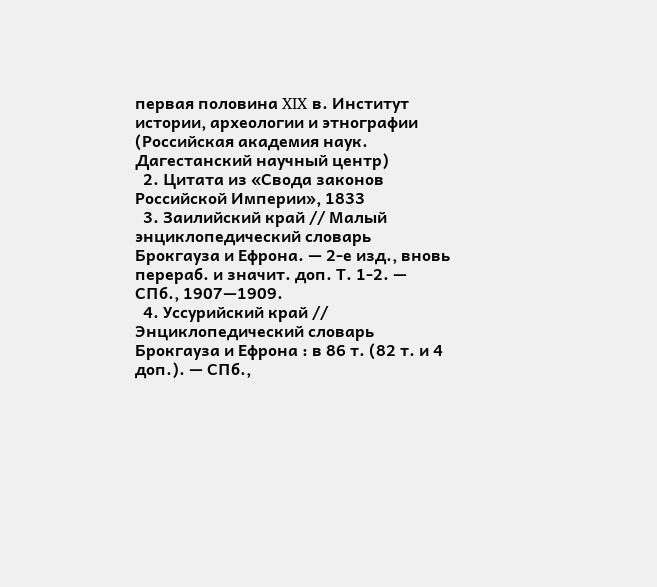первая половина XIX в. Институт истории, археологии и этнографии (Российская академия наук. Дагестанский научный центр)
  2. Цитата из «Свода законов Российской Империи», 1833
  3. Заилийский край // Малый энциклопедический словарь Брокгауза и Ефрона. — 2-е изд., вновь перераб. и значит. доп. Т. 1-2. — СПб., 1907—1909.
  4. Уссурийский край // Энциклопедический словарь Брокгауза и Ефрона : в 86 т. (82 т. и 4 доп.). — СПб.,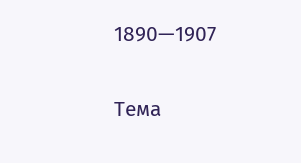1890—1907

Тема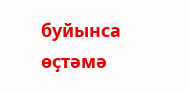буйынса өҫтәмә